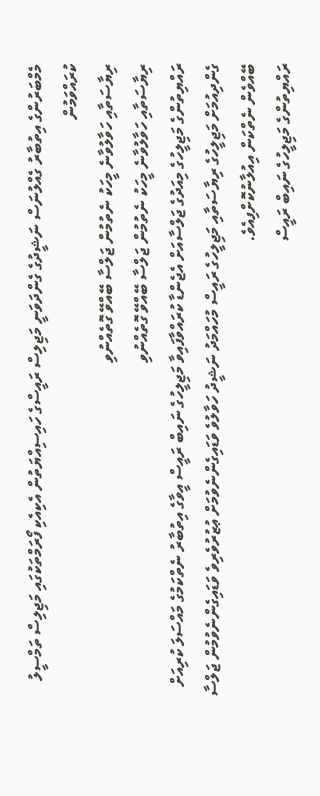މެމްބަރުންގެ އިތުބާރު ގެއްލުނަސް ނަޝީދުގެ ގެންދަވަނީ މަޖިލިސް ރައީސްގެ ހައިސިއްޔަތުން އެކިއެކި ފޯރަމްތަކުގައި މަޖިލިސް ތަމްސީލު ކުރައްވަމުން
ރިޔާސަތާއި ހަވާލުވާނެ މީހަކު ނެތުމުން ޖަލްސާ ބޭއްވޭ ގޮތެއްނުވި
ރިޔާސަތާއި ހަވާލުވާނެ މީހަކު ނެތުމުން ޖަލްސާ ބޭއްވޭ ގޮތެއްނުވި
ރައްޔިތުންގެ މަޖިލީހުގެ މިއަދުގެ ޖަލްސާއަށް އެޖެންޑާ ކުރައްވާފައިވާ މަޖިލީހުގެ ނައިބް ރައީސް އީވާގެ އިތުބާރު ނެތްކަމުގެ މައްސަލަ ކުރިއަށް ގެންދިއުމަށް މަޖިލީހުގެ ރިޔާސަތާއި މަޖިލީހުގެ ރައީސް މުހައްމަދު ނަޝީދު ހަވާލުވެ ވަޑައިގެންނެވުމަށް ޢުޒުރުވެރިވެ ވަޑައިގެންނެވުމުން ޖަލްސާ ބޭއްވެން ނެތްކަން އިއުލާނުކޮށްފިއެވެ.
ރައްޔިތުންގެ މަޖިލީހުގެ ނައިބް ރައީސް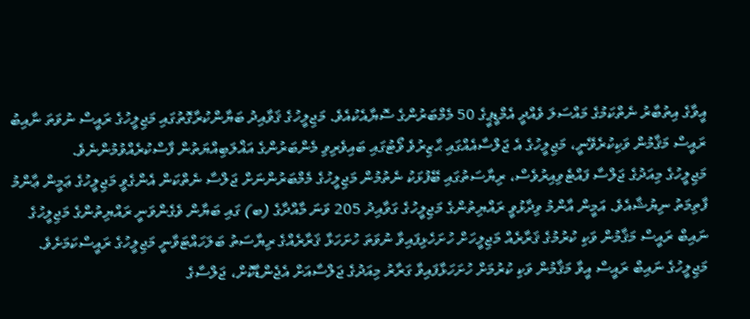އީވާގެ އިތުބާރު ނެތްކަމުގެ މައްސަލަ ވެއްދީ އެމްޑީޕީގެ 50 މެމްބަރުންގެ ސޮޔާއެކުއެވެ. މަޖިލީހުގެ ޤަވާއިދު ބަޔާންކުރާގޮތުގައި މަޖިލީހުގެ ރައީސް ނުވަތަ ނާއިބު ރައީސް މަޤާމުން ވަކިކުރެވޭނީ، މަޖިލީހުގެ އެ ޖަލްސާއެއްގައި ޙާޒިރުވެ ވޯޓުގައި ބައިވެރިވި މެންބަރުންގެ އަޣްލަބިއްޔަތުން ފާސްކުރެއްވުމުންނެވެ.
މަޖިލީހުގެ މިއަދުގެ ޖަލްސާ ފައްޓެވިއިރުވެސް، ރިޔާސަތުގައި ބޭފުޅަކު ނެތުމުން މަޖިލީހުގެ މެމްބަރުންނަށް ޖަލްސާ ނެތްކަން އެންގެވީ މަޖިލީހުގެ ޢަމީން ޢާންމު ފާތިމަތު ނިޔުޝާއެވެ. އަމީން އާންމު ވިދާޅުވީ ރައްޔިތުންގެ މަޖިލީހުގެ ގަވާއިދު 205 ވަނަ މާއްދާގެ (ބ) ގައި ބަޔާން ވެގެންވަނީ ރައްޔިތުންގެ މަޖިލީހުގެ ނައިބް ރައީސް މަޤާމުން ވަކި ކުރުމުގެ ޤަރާރެއް މަޖިލީހަށް ހުށަހެޅިފައިވާ ނުވަތަ ހުށަހަޅާ ޤަރާރެއްގެ ރިޔާސަތު ބަލަހައްޓަވާނީ މަޖިލީހުގެ ރައީސްކަމަށެވެ.
މަޖިލީހުގެ ނައިބް ރައީސް އީވާ މަޤާމުން ވަކި ކުރުމަށް ހުށަހަޅާފައިވާ ގަރާރު މިއަދުގެ ޖަލްސާއަށް އެޖެންޑާކޮށް، ޖަލްސާގެ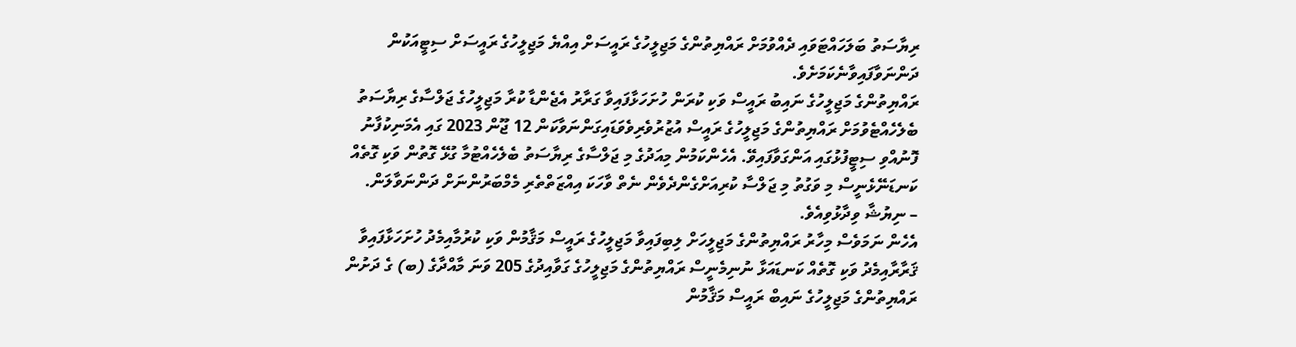ރިޔާސަތު ބަލަހައްޓަވައި ދެއްވުމަށް ރައްޔިތުންގެ މަޖިލީހުގެ ރައީސަށް އިއްޔެ މަޖިލީހުގެ ރައީސަށް ސިޓީއަކުން ދަންނަވާފައިވާނެކަމަށެވެ.
ރައްޔިތުންގެ މަޖިލީހުގެ ނައިބު ރައީސް ވަކި ކުރަން ހުށަހަޅާފައިވާ ގަރާރު އެޖެންޑާ ކުރާ މަޖިލީހުގެ ޖަލްސާގެ ރިޔާސަތު ބެލެހެއްޓެވުމަށް ރައްޔިތުންގެ މަޖިލީހުގެ ރައީސް އުޒުރުވެރިވެވަޑައިގަންނަވާކަން 12 ޖޫން 2023 ގައި އެމަނިކުފާނު ފޮނުއްވި ސިޓީފުޅުގައި އަންގަވާފައިވޭ. އެހެންކަމުން މިއަދުގެ މި ޖަލްސާގެ ރިޔާސަތު ބެލެހެއްޓުމާ ގުޅޭ ގޮތުން ވަކި ގޮތެއް ކަނޑަނޭޅެނީސް މި ވަގުތު މި ޖަލްސާ ކުރިއަށްގެންދެވެން ނެތް ވާހަކަ އިއްޒަތްތެރި މެމްބަރުންނަށް ދަންނަވާލަން.
– ނިޔުޝާ ވިދާޅުވިއެވެ.
އެހެން ނަމަވެސް މިހާރު ރައްޔިތުންގެ މަޖިލީހަށް ލިބިފައިވާ މަޖިލީހުގެ ރައީސް މަޤާމުން ވަކި ކުރުމާއިމެދު ހުށަހަޅާފައިވާ ޤަރާރާއިމެދު ވަކި ގޮތެއް ކަނޑައަޅާ ނުނިމެނީސް ރައްޔިތުންގެ މަޖިލީހުގެ ގަވާއިދުގެ 205 ވަނަ މާއްދާގެ (ބ) ގެ ދަށުން ރައްޔިތުންގެ މަޖިލީހުގެ ނައިބް ރައީސް މަޤާމުން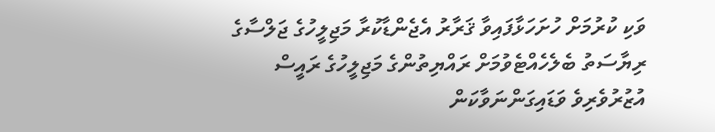ވަކި ކުރުމަށް ހުށަހަޅާފައިވާ ޤަރާރު އެޖެންޑާކުރާ މަޖިލީހުގެ ޖަލްސާގެ ރިޔާސަތު ބެލެހެއްޓެވުމަށް ރައްޔިތުންގެ މަޖިލީހުގެ ރައީސް އުޒުރުވެރިވެ ވަޑައިގަންނަވާކަން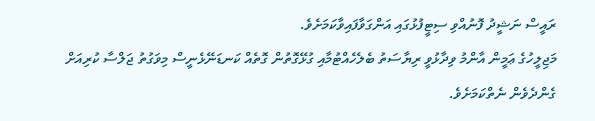ރައީސް ނަޝީދު ފޮނުއްވި ސިޓީފުޅުގައި އަންގަވާފައިވާކަމަށެވެ.
މަޖިލީހުގެ ޢަމީން އާންމު ވިދާޅުވީ ރިޔާސަތު ބެލެހެއްޓުމާއި ގުޅޭގޮތުން ގޮތެއް ކަނޑަނޭޅެނީސް މިވަގުތު ޖަލްސާ ކުރިއަށް ގެންދެވެން ނެތްކަމަށެވެ.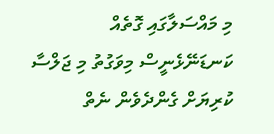މި މައްސަލާގައި ގޮތެއް ކަނޑަނޭޅެނީސް މިވަގުތު މި ޖަލްސާ ކުރިޔަށް ގެންދެވެން ނެތް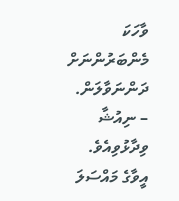ވާހަކަ މެންބަރުންނަށް ދަންނަވާލަން.
– ނިއުޝާ ވިދާޅުވިއެވެ.
އީވާގެ މައްސަލަ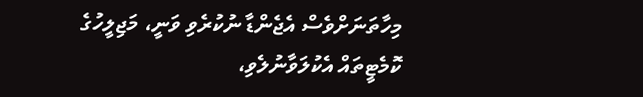މިހާތަނަށްވެސް އެޖެންޑާ ނުކުރެވި ވަނީ، މަޖިލީހުގެ ކޮމެޓީތައް އެކުލަވާނުލެވި،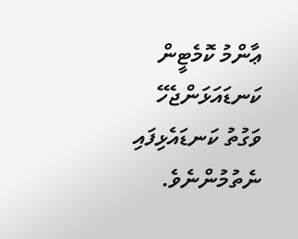ޢާންމު ކޮމެޓީން ކަނޑައަޅަންޖެހޭ ވަގުތު ކަނޑައެޅިފައި ނެތުމުންނެވެ.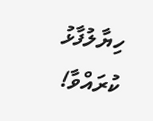ހިޔާލުފާޅު ކުރައްވާ!